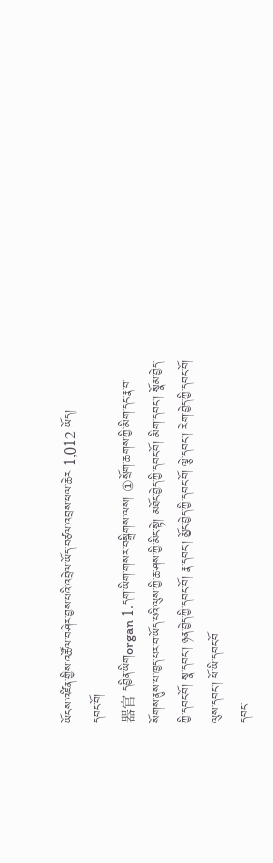ཡོངས་འཛིན་གྱིས་འཚོལ་བཤེར་བྱས་པའི་འབྲེལ་ཡོད་བཙལ་འབྲས་ཕལ་ཆེར 1,012 ཡོད།
དབང་བོ།
器官 དབྱིན་ཡིགorgan 1.དག་ཡིག་གསར་བསྒྲིགས་ལས། ①སྲོག་ཆགས་ཀྱི་མིག་དང་རྣ་བ་སོགས་ནུས་པ་ཁྱད་པར་བ་ཡོད་པའི་ལུས་ཀྱི་ཆ་ཤས་ཀྱི་མིང་སྟེ། མཐོང་བྱེད་ཀྱི་དབང་བོ། མིག་དབང་། སྣོམ་བྱེད་ཀྱི་དབང་བོ། སྣ་དབང་། ཉན་བྱེད་ཀྱི་དབང་བོ། རྣ་དབང་། མྱོང་བྱེད་ཀྱི་དབང་བོ། ལྕེ་དབང་། རེག་བྱེད་ཀྱི་དབང་བོ། ལུས་དབང་། ཕོ་ཡི་དབང་བོ
དབང་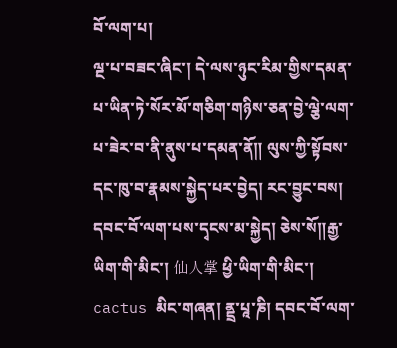བོ་ལག་པ།
ལྔ་པ་བཟང་ཞིང་། དེ་ལས་ཉུང་རིམ་གྱིས་དམན་པ་ཡིན་ཏེ་སོར་མོ་གཅིག་གཉིས་ཅན་བྱེ་ལྕེ་ལག་པ་ཟེར་བ་ནི་ནུས་པ་དམན་ནོ༎ ལུས་ཀྱི་སྟོབས་དང་ཁུ་བ་རྣམས་སྐྱེད་པར་བྱེད། རང་བྱུང་བས། དབང་བོ་ལག་པས་དྭངས་མ་སྐྱེད། ཅེས་སོ༎རྒྱ་ཡིག་གི་མིང་། 仙人掌 ཕྱི་ཡིག་གི་མིང་། cactus མིང་གཞན། ནྡྲ་པཱ་ཎི། དབང་བོ་ལག་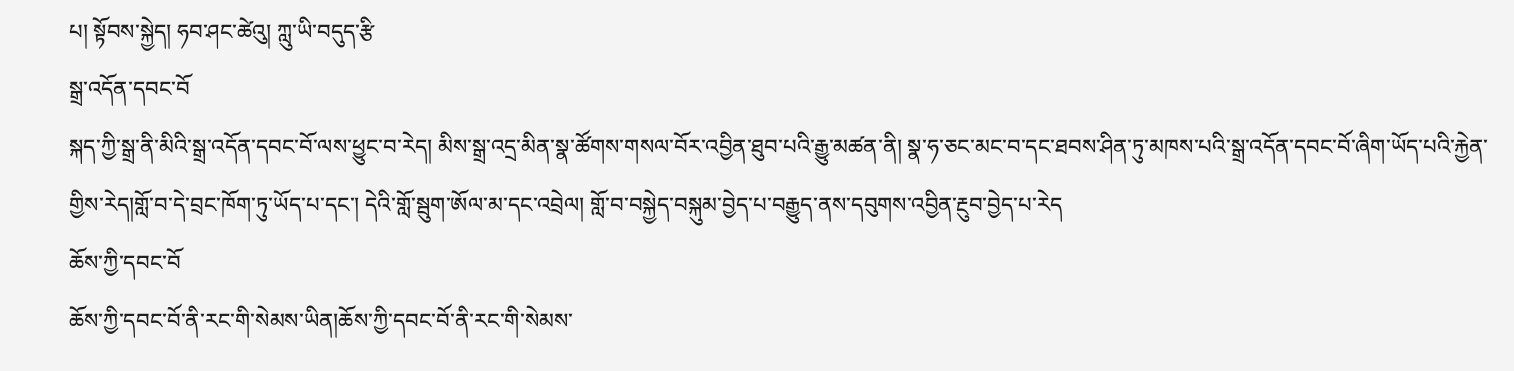པ། སྟོབས་སྐྱེད། ཧབ་ཤང་ཚེའུ། ཀླུ་ཡི་བདུད་རྩི
སྒྲ་འདོན་དབང་བོ
སྐད་ཀྱི་སྒྲ་ནི་མིའི་སྒྲ་འདོན་དབང་བོ་ལས་ཕྱུང་བ་རེད། མིས་སྒྲ་འདྲ་མིན་སྣ་ཚོགས་གསལ་བོར་འབྱིན་ཐུབ་པའི་རྒྱུ་མཚན་ནི། སྣ་ཧ་ཅང་མང་བ་དང་ཐབས་ཤིན་ཏུ་མཁས་པའི་སྒྲ་འདོན་དབང་བོ་ཞིག་ཡོད་པའི་རྐྱེན་གྱིས་རེད།གློ་བ་དེ་བྲང་ཁོག་ཏུ་ཡོད་པ་དང་། དེའི་གློ་སྦུག་ཨོལ་མ་དང་འབྲེལ། གློ་བ་བསྐྱེད་བསྐུམ་བྱེད་པ་བརྒྱུད་ནས་དབུགས་འབྱིན་རྔུབ་བྱེད་པ་རེད
ཆོས་ཀྱི་དབང་བོ
ཆོས་ཀྱི་དབང་བོ་ནི་རང་གི་སེམས་ཡིན།ཆོས་ཀྱི་དབང་བོ་ནི་རང་གི་སེམས་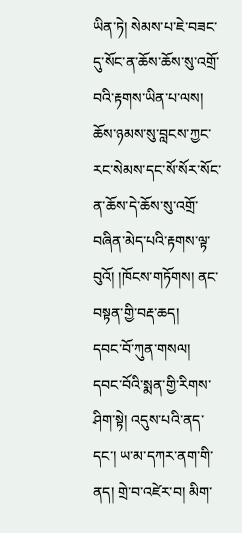ཡིན་ཏེ། སེམས་པ་ཇེ་བཟང་དུ་སོང་ན་ཆོས་ཆོས་སུ་འགྲོ་བའི་རྟགས་ཡིན་པ་ལས། ཆོས་ཉམས་སུ་བླངས་ཀྱང་རང་སེམས་དང་སོ་སོར་སོང་ན་ཆོས་དེ་ཆོས་སུ་འགྲོ་བཞིན་མེད་པའི་རྟགས་ལྟ་བུའོ། །ཁོངས་གཏོགས། ནང་བསྟན་གྱི་བརྡ་ཆད།
དབང་བོ་ཀུན་གསལ།
དབང་བོའི་སྨན་གྱི་རིགས་ཤིག་སྟེ། འདུས་པའི་ནད་དང་། ཡ་མ་དཀར་ནག་གི་ནད། གྲེ་བ་འཛེར་བ། མིག་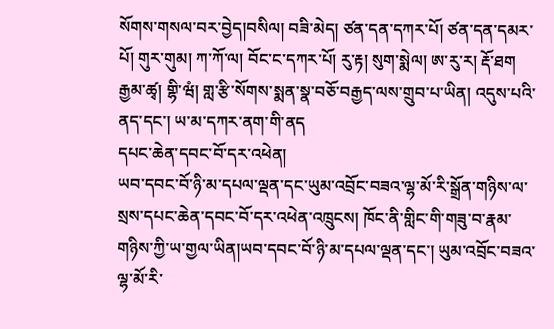སོགས་གསལ་བར་བྱེད།བསིལ། བཟི་མེད། ཙན་དན་དཀར་པོ། ཙན་དན་དམར་པོ། གུར་གུམ། ཀ་ཀོ་ལ། བོང་ང་དཀར་པོ། རུ་རྟ། སུག་སྨེལ། ཨ་རུ་ར། རྡོ་ཐག རྒྱམ་ཚྭ། གྷི་ཝཾ། གླ་རྩི་སོགས་སྨན་སྣ་བཅོ་བརྒྱད་ལས་གྲུབ་པ་ཡིན། འདུས་པའི་ནད་དང་། ཡ་མ་དཀར་ནག་གི་ནད
དཔང་ཆེན་དབང་བོ་དར་འཕེན།
ཡབ་དབང་བོ་ཉི་མ་དཔལ་ལྡན་དང་ཡུམ་འབྲོང་བཟའ་ལྷ་མོ་རི་སྒྲོན་གཉིས་ལ་སྲས་དཔང་ཆེན་དབང་བོ་དར་འཕེན་འཁྲུངས། ཁོང་ནི་གླིང་གི་གཟུ་བ་རྣམ་གཉིས་ཀྱི་ཡ་གྱལ་ཡིན།ཡབ་དབང་བོ་ཉི་མ་དཔལ་ལྡན་དང་། ཡུམ་འབྲོང་བཟའ་ལྷ་མོ་རི་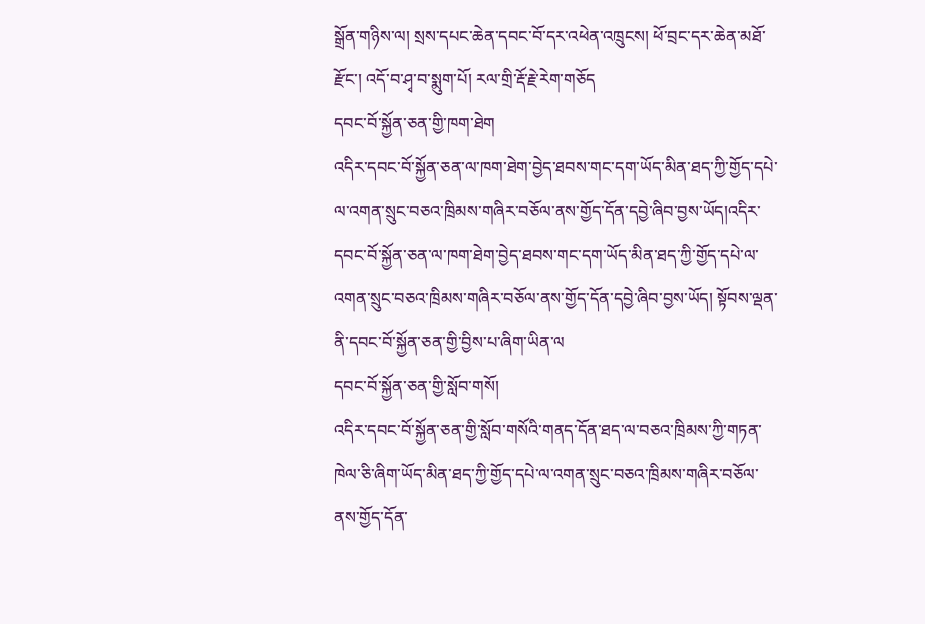སྒྲོན་གཉིས་ལ། སྲས་དཔང་ཆེན་དབང་བོ་དར་འཕེན་འཁྲུངས། ཕོ་བྲང་དར་ཆེན་མཐོ་རྫོང་། འདོ་བ་ཤྭ་བ་སྨུག་པོ། རལ་གྲི་རྡོ་རྗེ་རེག་གཅོད
དབང་བོ་སྐྱོན་ཅན་གྱི་ཁག་ཐེག
འདིར་དབང་བོ་སྐྱོན་ཅན་ལ་ཁག་ཐེག་བྱེད་ཐབས་གང་དག་ཡོད་མིན་ཐད་ཀྱི་གྱོད་དཔེ་ལ་འགན་སྲུང་བཅའ་ཁྲིམས་གཞིར་བཅོལ་ནས་གྱོད་དོན་དབྱེ་ཞིབ་བྱས་ཡོད།འདིར་དབང་བོ་སྐྱོན་ཅན་ལ་ཁག་ཐེག་བྱེད་ཐབས་གང་དག་ཡོད་མིན་ཐད་ཀྱི་གྱོད་དཔེ་ལ་འགན་སྲུང་བཅའ་ཁྲིམས་གཞིར་བཅོལ་ནས་གྱོད་དོན་དབྱེ་ཞིབ་བྱས་ཡོད། སྟོབས་ལྡན་ནི་དབང་བོ་སྐྱོན་ཅན་གྱི་བྱིས་པ་ཞིག་ཡིན་ལ
དབང་བོ་སྐྱོན་ཅན་གྱི་སློབ་གསོ།
འདིར་དབང་བོ་སྐྱོན་ཅན་གྱི་སློབ་གསོའི་གནད་དོན་ཐད་ལ་བཅའ་ཁྲིམས་ཀྱི་གཏན་ཁེལ་ཅི་ཞིག་ཡོད་མིན་ཐད་ཀྱི་གྱོད་དཔེ་ལ་འགན་སྲུང་བཅའ་ཁྲིམས་གཞིར་བཅོལ་ནས་གྱོད་དོན་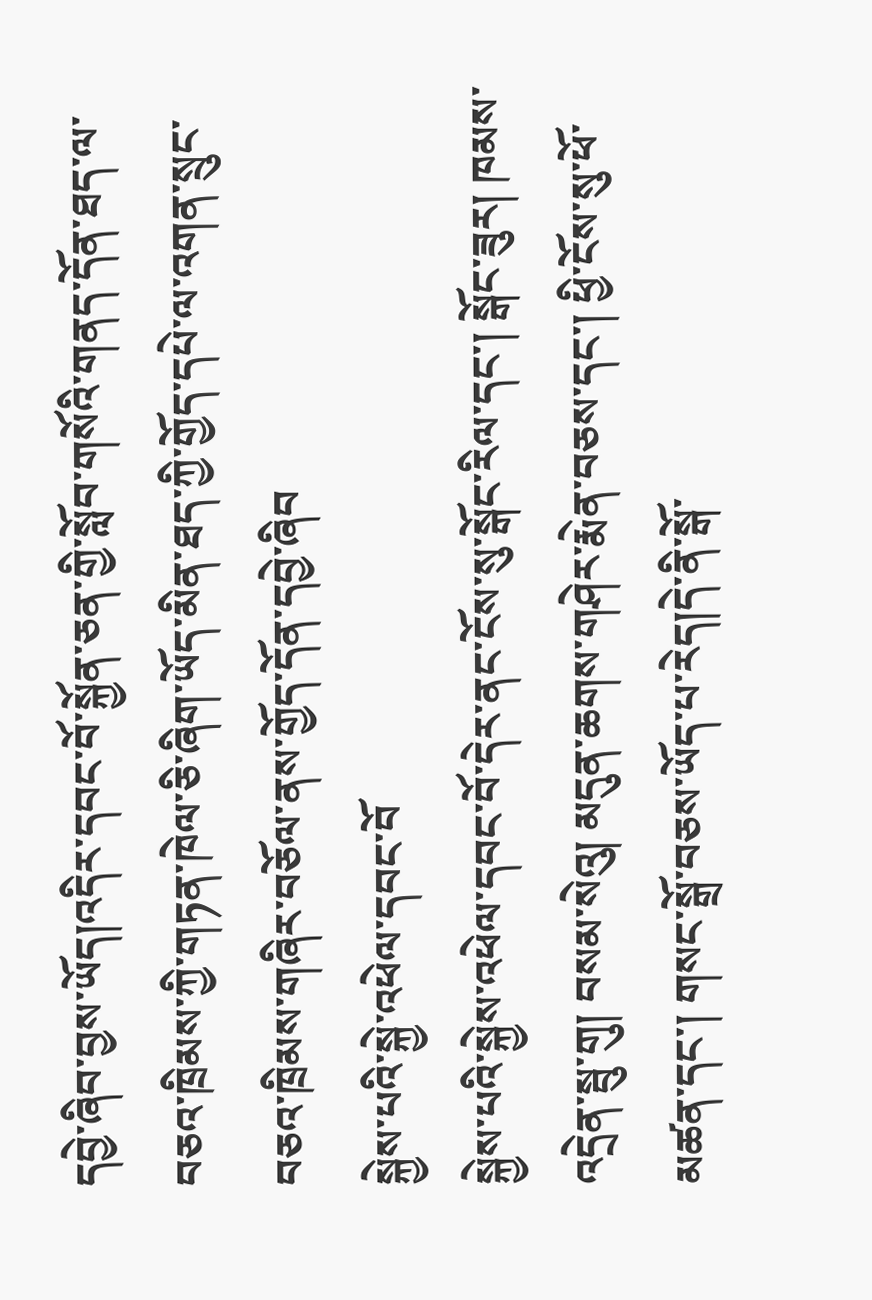དབྱེ་ཞིབ་བྱས་ཡོད།འདིར་དབང་བོ་སྐྱོན་ཅན་གྱི་སློབ་གསོའི་གནད་དོན་ཐད་ལ་བཅའ་ཁྲིམས་ཀྱི་གཏན་ཁེལ་ཅི་ཞིག་ཡོད་མིན་ཐད་ཀྱི་གྱོད་དཔེ་ལ་འགན་སྲུང་བཅའ་ཁྲིམས་གཞིར་བཅོལ་ནས་གྱོད་དོན་དབྱེ་ཞིབ
སྐྱེས་པའི་སྐྱེ་འཕེལ་དབང་བོ
སྐྱེས་པའི་སྐྱེས་འཕེལ་དབང་བོ་དེར་ནང་ངོས་སུ་སྒོང་རིལ་དང་། སྒོང་ཟུར། ཁམས་འདྲེན་སྦུ་གུ། བསམ་སེའུ། མདུན་ཆགས་གཤེར་རྨེན་བཅས་དང་། ཕྱི་ངོས་སུ་ཕོ་མཚན་དང་། གསང་སྒྲོ་བཅས་ཡོད་པ་རེད།དེ་ནི་སྒོ་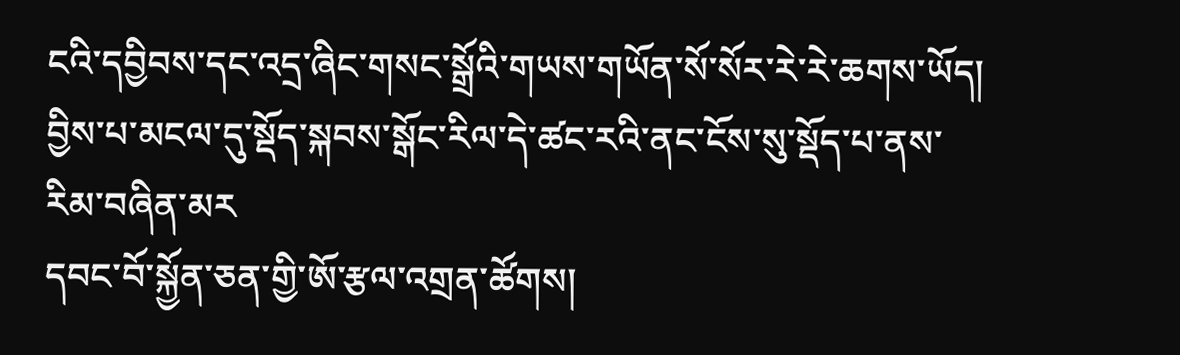ངའི་དབྱིབས་དང་འདྲ་ཞིང་གསང་སྒྲོའི་གཡས་གཡོན་སོ་སོར་རེ་རེ་ཆགས་ཡོད། བྱིས་པ་མངལ་དུ་སྡོད་སྐབས་སྒོང་རིལ་དེ་ཚང་རའི་ནང་ངོས་སུ་སྡོད་པ་ནས་རིམ་བཞིན་མར
དབང་བོ་སྐྱོན་ཅན་གྱི་ཨོ་རྩལ་འགྲན་ཚོགས།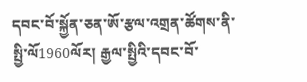དབང་བོ་སྐྱོན་ཅན་ཨོ་རྩལ་འགྲན་ཚོགས་ནི་སྤྱི་ལོ1960ལོར། རྒྱལ་སྤྱིའི་དབང་བོ་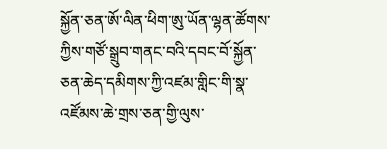སྐྱོན་ཅན་ཨོ་ལིན་ཕིག་ཨུ་ཡོན་ལྷན་ཚོགས་ཀྱིས་གཙོ་སྒྲུབ་གནང་བའི་དབང་བོ་སྐྱོན་ཅན་ཆེད་དམིགས་ཀྱི་འཛམ་གླིང་གི་སྣ་འཛོམས་ཆེ་གྲས་ཅན་གྱི་ལུས་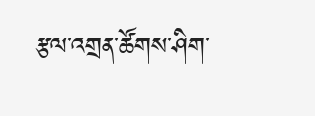རྩལ་འགྲན་ཚོགས་ཤིག་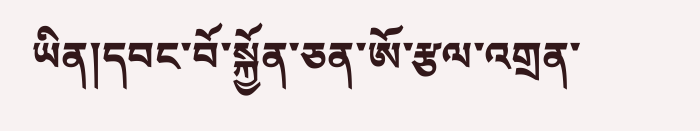ཡིན།དབང་བོ་སྐྱོན་ཅན་ཨོ་རྩལ་འགྲན་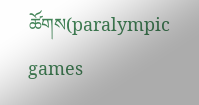ཚོགས(paralympic games